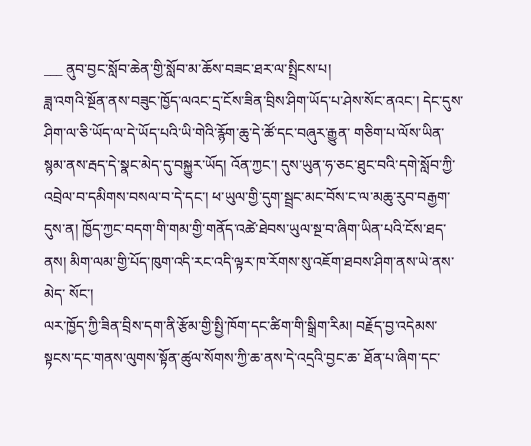___ ནུབ་བྱང་སློབ་ཆེན་གྱི་སློབ་མ་ཆོས་བཟང་ཐར་ལ་སྤྲིངས་པ།
ཟླ་འགའི་སྔོན་ནས་བཟུང་ཁྱོད་ལའང་དྲ་ངོས་ཟིན་བྲིས་ཤིག་ཡོད་པ་ཤེས་སོང་ནའང་། དེང་དུས་ཤིག་ལ་ཅི་ཡོད་ལ་དེ་ཡོད་པའི་ཡི་གེའི་རྙོག་ཆུ་དེ་ཚོ་དང་བཞུར་རྒྱུན་ གཅིག་པ་ལོས་ཡིན་སྙམ་ནས་རྦད་དེ་སྣང་མེད་དུ་བསྐྱུར་ཡོད། འོན་ཀྱང་། དུས་ཡུན་ཧ་ཅང་ཐུང་བའི་དགེ་སློབ་ཀྱི་འབྲེལ་བ་དམིགས་བསལ་བ་དེ་དང་། ཕ་ཡུལ་གྱི་དུག་སྦྲང་མང་བོས་ང་ལ་མཆུ་རུབ་བརྒྱག་དུས་ན། ཁྱོད་ཀྱང་བདག་གི་གམ་གྱི་གནོད་འཚེ་ཐེབས་ཡུལ་སྔ་བ་ཞིག་ཡིན་པའི་ངོས་ཐད་ནས། མིག་ལམ་གྱི་པོད་ཁུག་འདི་རང་འདི་ལྟར་ཁ་རོགས་སུ་འཇོག་ཐབས་ཤིག་ནས་ཡེ་ནས་མེད་ སོང་།
ལར་ཁྱོད་ཀྱི་ཟིན་བྲིས་དག་ནི་རྩོམ་གྱི་སྤྱི་ཁོག་དང་ཚིག་གི་སྒྲིག་རིམ། བརྗོད་བྱ་འདེམས་སྟངས་དང་གནས་ལུགས་སྟོན་ཚུལ་སོགས་ཀྱི་ཆ་ནས་དེ་འདྲའི་བྱང་ཆ་ ཐོན་པ་ཞིག་དང་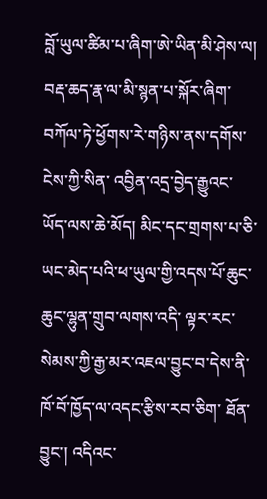བློ་ཡུལ་ཚིམ་པ་ཞིག་ཨེ་ཡིན་མི་ཤེས་ལ། བརྡ་ཆད་རྣ་ལ་མི་སྙན་པ་སྐོར་ཞིག་བཀོལ་ཏེ་ཕྱོགས་རེ་གཉིས་ནས་དགོས་ངེས་ཀྱི་སིན་ འབྱིན་འདྲ་བྱེད་རྒྱུའང་ཡོད་ལས་ཆེ་མོད། མིང་དང་གྲགས་པ་ཅི་ཡང་མེད་པའི་ཕ་ཡུལ་གྱི་འདས་པོ་ཆུང་ཆུང་ལྷུན་གྲུབ་ལགས་འདི་ ལྟར་རང་སེམས་ཀྱི་རྒྱ་མར་འཇལ་བྱུང་བ་དེས་ནི་ཁོ་བོ་ཁྱོད་ལ་འདང་རྩིས་རབ་ཅིག་ ཐོན་བྱུང་། འདིའང་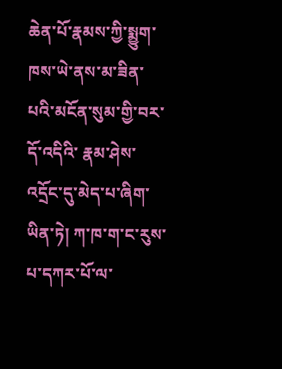ཆེན་པོ་རྣམས་ཀྱི་སྨྱུག་ཁས་ཡེ་ནས་མ་ཟིན་པའི་མངོན་སུམ་གྱི་བར་དོ་འདིའི་ རྣམ་ཤེས་འདྲོང་དུ་མེད་པ་ཞིག་ཡིན་ཏེ། ཀ་ཁ་ག་ང་རུས་པ་དཀར་པོ་ལ་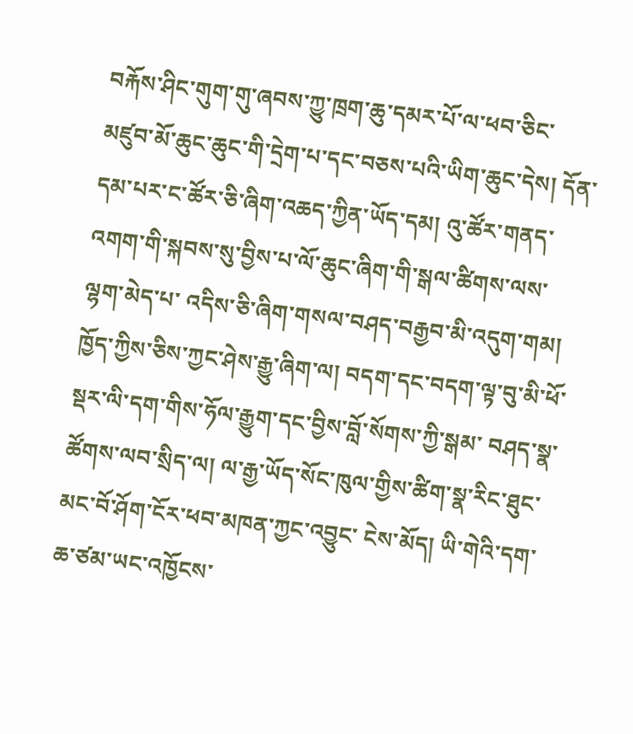བརྐོས་ཤིང་གུག་གུ་ཞབས་ཀྱུ་ཁྲག་ཆུ་དམར་པོ་ལ་ཕབ་ཅིང་ མཛུབ་མོ་ཆུང་ཆུང་གི་དྲེག་པ་དང་བཅས་པའི་ཡིག་ཆུང་དེས། དོན་དམ་པར་ང་ཚོར་ཅི་ཞིག་འཆད་ཀྱིན་ཡོད་དམ། འུ་ཚོར་གནད་འགག་གི་སྐབས་སུ་བྱིས་པ་ལོ་ཆུང་ཞིག་གི་སྒལ་ཚིགས་ལས་ལྷག་མེད་པ་ འདིས་ཅི་ཞིག་གསལ་བཤད་བརྒྱབ་མི་འདུག་གམ།
ཁྱོད་ཀྱིས་ཅིས་ཀྱང་ཤེས་རྒྱུ་ཞིག་ལ། བདག་དང་བདག་ལྟ་བུ་མི་ཕོ་སྡར་ལི་དག་གིས་ཧོལ་རྒྱུག་དང་བྱིས་བློ་སོགས་ཀྱི་སྒམ་ བཤད་སྣ་ཚོགས་ལབ་སྲིད་ལ། ལ་རྒྱ་ཡོད་སོང་ཁུལ་གྱིས་ཚིག་སྣ་རིང་ཐུང་མང་བོ་ཤོག་ངོར་ཕབ་མཁན་ཀྱང་འབྱུང་ ངེས་མོད། ཡི་གེའི་དག་ཆ་ཙམ་ཡང་འཁྱོངས་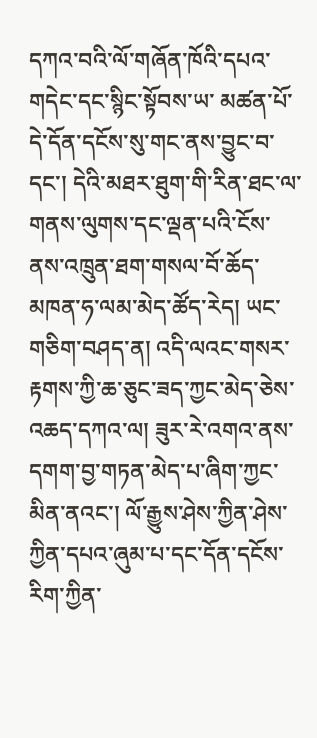དཀའ་བའི་ལོ་གཞོན་ཁོའི་དཔའ་གདེང་དང་སྙིང་སྟོབས་ཡ་ མཚན་པོ་དེ་དོན་དངོས་སུ་གང་ནས་བྱུང་བ་དང་། དེའི་མཐར་ཐུག་གི་རིན་ཐང་ལ་གནས་ལུགས་དང་ལྡན་པའི་ངོས་ནས་འཁྲུན་ཐག་གསལ་བོ་ཆོད་ མཁན་ཧ་ལམ་མེད་ཚོད་རེད། ཡང་གཅིག་བཤད་ན། འདི་ལའང་གསར་རྟགས་ཀྱི་ཆ་ཅུང་ཟད་ཀྱང་མེད་ཅེས་འཆད་དཀའ་ལ། ཟུར་རེ་འགའ་ནས་དགག་བྱ་གཏན་མེད་པ་ཞིག་ཀྱང་མིན་ནའང་། ལོ་རྒྱུས་ཤེས་ཀྱིན་ཤེས་ཀྱིན་དཔའ་ཞུམ་པ་དང་དོན་དངོས་རིག་ཀྱིན་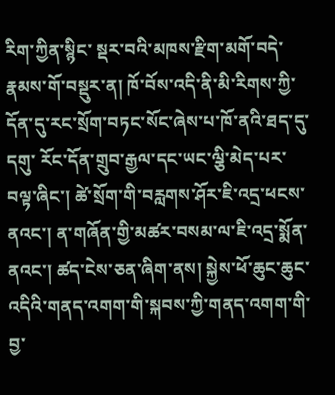རིག་ཀྱིན་སྙིང་ སྡར་བའི་མཁས་རྫིག་མགོ་བདེ་རྣམས་གོ་བསྡུར་ན། ཁོ་བོས་འདི་ནི་མི་རིགས་ཀྱི་དོན་དུ་རང་སྲོག་བཏང་སོང་ཞེས་པ་ཁོ་ནའི་ཐད་དུ་དགུ་ རོང་དོན་གྲུབ་རྒྱལ་དང་ཡང་ལྕི་མེད་པར་བལྟ་ཞིང་། ཚེ་སྲོག་གི་བརླགས་ཤོར་ཇི་འདྲ་ཕངས་ནའང་། ན་གཞོན་གྱི་མཚར་བསམ་ལ་ཇི་འདྲ་སྨོན་ནའང་། ཚད་ངེས་ཅན་ཞིག་ནས། སྐྱེས་ཕོ་ཆུང་ཆུང་འདིའི་གནད་འགག་གི་སྐབས་ཀྱི་གནད་འགག་གི་བྱ་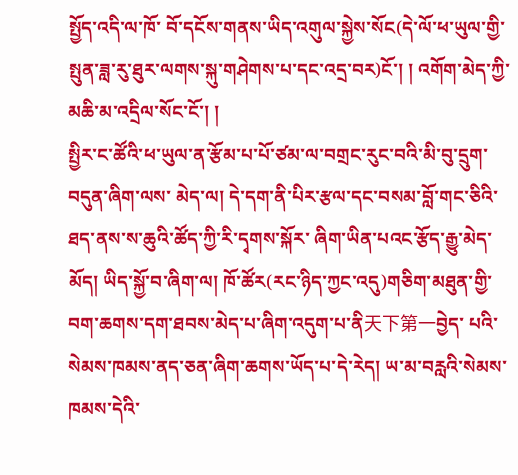སྤྱོད་འདི་ལ་ཁོ་ བོ་དངོས་གནས་ཡིད་འགུལ་སྐྱེས་སོང(དེ་ལོ་ཕ་ཡུལ་གྱི་སྤུན་ཟླ་རུ་ཐུར་ལགས་སྐུ་གཤེགས་པ་དང་འདྲ་བར)ངོ་། ། འགོག་མེད་ཀྱི་མཆི་མ་འདྲིལ་སོང་ངོ་། །
སྤྱིར་ང་ཚོའི་ཕ་ཡུལ་ན་རྩོམ་པ་པོ་ཙམ་ལ་བགྲང་རུང་བའི་མི་བུ་དྲུག་བདུན་ཞིག་ལས་ མེད་ལ། དེ་དག་ནི་པིར་རྩལ་དང་བསམ་བློ་གང་ཅིའི་ཐད་ནས་ས་ཆུའི་ཚོད་ཀྱི་རི་དྭགས་སྐོར་ ཞིག་ཡིན་པའང་རྩོད་རྒྱུ་མེད་མོད། ཡིད་སྐྱོ་བ་ཞིག་ལ། ཁོ་ཚོར(རང་ཉིད་ཀྱང་འདུ)གཅིག་མཐུན་གྱི་བག་ཆགས་དག་ཐབས་མེད་པ་ཞིག་འདུག་པ་ནི天下第一བྱེད་ པའི་སེམས་ཁམས་ནད་ཅན་ཞིག་ཆགས་ཡོད་པ་དེ་རེད། ཡ་མ་བརླའི་སེམས་ཁམས་དེའི་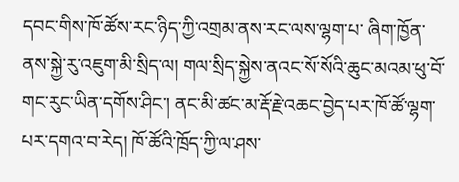དབང་གིས་ཁོ་ཚོས་རང་ཉིད་ཀྱི་འགྲམ་ནས་རང་ལས་ལྷག་པ་ ཞིག་ཁྱོན་ནས་སྐྱེ་རུ་འཇུག་མི་སྲིད་ལ། གལ་སྲིད་སྐྱེས་ནའང་སོ་སོའི་ཆུང་མའམ་ཕུ་བོ་གང་རུང་ཡིན་དགོས་ཤིང་། ནང་མི་ཚང་མ་རྡོ་རྗེ་འཆང་བྱེད་པར་ཁོ་ཚོ་ལྷག་པར་དགའ་བ་རེད། ཁོ་ཚོའི་ཁྲོད་ཀྱི་ལ་ཤས་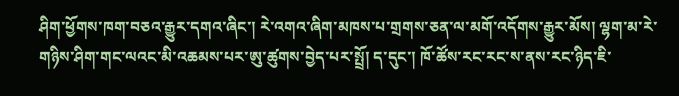ཤིག་ཕྱོགས་ཁག་བཅའ་རྒྱུར་དགའ་ཞིང་། རེ་འགའ་ཞིག་མཁས་པ་གྲགས་ཅན་ལ་མགོ་འདོགས་རྒྱུར་མོས། ལྷག་མ་རེ་གཉིས་ཤིག་གང་ལའང་མི་འཆམས་པར་ཨུ་ཚུགས་བྱེད་པར་སྤྲོ། ད་དུང་། ཁོ་ཚོས་རང་རང་ས་ནས་རང་ཉིད་ཇི་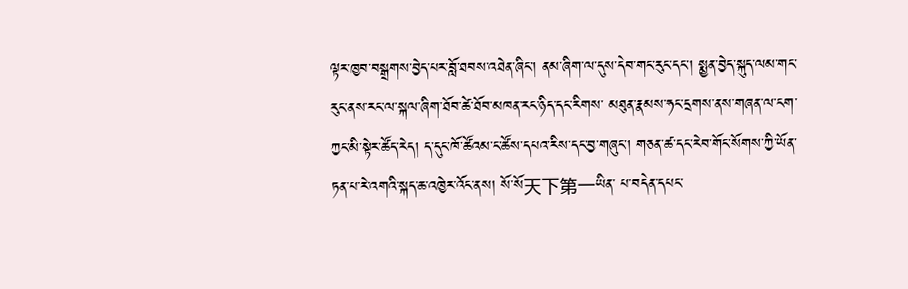ལྟར་ཁྱབ་བསྒྲགས་བྱེད་པར་བློ་ཐབས་འཐེན་ཞིང་། ནམ་ཞིག་ལ་དུས་དེབ་གང་རུང་དང་། སྨྱན་བྱེད་སྐུད་ལམ་གང་རུང་ནས་རང་ལ་སྐལ་ཞིག་ཐོབ་ཚེ་ཐོབ་མཁན་རང་ཉིད་དང་རིགས་ མཐུན་རྣམས་ཧང་དྲགས་ནས་གཞན་ལ་ངག་ཀྱང་མི་སྟེར་ཚོད་རེད། ད་དུང་ཁོ་ཚོའམ་ང་ཚོས་དཔའ་རིས་དང་བྱ་གཞུང་། གཅན་ཚ་དང་རེབ་གོང་སོགས་ཀྱི་ཡོན་ཏན་པ་རེ་འགའི་སྐད་ཆ་འཁྱེར་འོང་ནས། སོ་སོ天下第一ཡིན་ པ་བདེན་དཔང་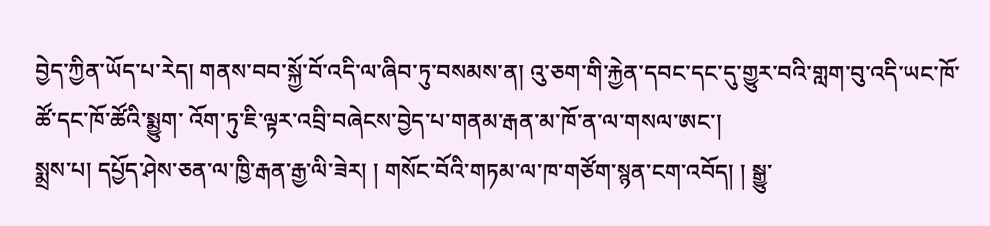བྱེད་ཀྱིན་ཡོད་པ་རེད། གནས་བབ་སྐྱོ་བོ་འདི་ལ་ཞིབ་ཏུ་བསམས་ན། འུ་ཅག་གི་རྐྱེན་དབང་དང་དུ་གྱུར་བའི་གླག་བུ་འདི་ཡང་ཁོ་ཚོ་དང་ཁོ་ཚོའི་སྨྱུག་ འོག་ཏུ་ཇི་ལྟར་འབྲི་བཞེངས་བྱེད་པ་གནམ་རྒན་མ་ཁོ་ན་ལ་གསལ་ཨང་།
སྨྲས་པ། དཔྱོད་ཤེས་ཅན་ལ་ཁྱི་རྒན་རྒྱ་ལི་ཟེར། ། གསོང་བོའི་གཏམ་ལ་ཁ་གཙོག་སྙན་ངག་འབོད། ། སྒྱུ་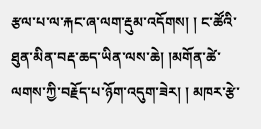རྩལ་པ་ལ་རྐང་ཞ་ལག་རྡུམ་འདོགས། ། ང་ཚོའི་ཐུན་མིན་བརྡ་ཆད་ཡིན་ལས་ཆེ། །མགོན་ཚེ་ལགས་ཀྱི་བརྗོད་པ་ཉོག་འདུག་ཟེར། ། མཁར་རྩེ་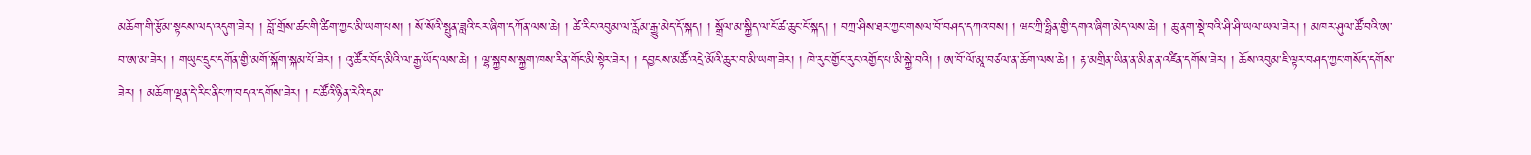མཆོག་གི་རྩོམ་སྟངས་ལད་འདུག་ཟེར། ། བློ་གྲོས་ཚང་གི་ཚིག་ཀྱང་མི་ཡག་པས། ། སོ་སོའི་སྤུན་ཟླའི་ངར་ཞིག་དཀོན་ལས་ཆེ། ། ཚེ་རིང་འབུམ་ལ་རློམ་རྒྱུ་མེད་དོ་སྐད། ། སྒྲོལ་མ་སྐྱིད་ལ་ངོ་ཚ་ཆུང་ངོ་སྐད། ། བཀྲ་ཤིས་ཐར་ཀྱང་གསལ་བོ་བཤད་དཀའ་བས། ། ཝང་ཀྲི་ཧྥིན་གྱི་དགའ་ཞིག་མེད་ལས་ཆེ། ། ཆུ་ནག་སྡེ་བའི་ཤི་ཤི་ཡལ་ཡལ་ཟེར། ། མཁར་ཤུལ་ཚོ་བའི་ཨ་བ་ཨ་མ་ཟེར། ། གཡུང་དྲུང་དགོན་གྱི་མགོ་སྐོག་སྐམ་པོ་ཟེར། ། འུ་ཚོར་བོད་མིའི་ལ་རྒྱ་ཡོད་ལས་ཆེ། ། ལྷ་སྐྱབས་སྐྱག་ཁས་རིན་གོང་མི་སྟེར་ཟེར། ། དབྱངས་མཚོ་འདྲེ་མོའི་ཆུར་བ་མི་ཡག་ཟེར། ། ཁེ་རུང་གྱོང་རུང་འགྱོད་པ་མི་སྐྱེ་བའི། ། ཨ་བོ་ལོ་མཱ་བཙལ་ན་ཆོག་ལས་ཆེ། ། རྟ་མགྲིན་ཡིན་ན་མིན་ན་འཛིན་དགོས་ཟེར། ། ཆོས་འབུམ་ཇི་ལྟར་བཤད་ཀྱང་གསོད་དགོས་ཟེར། ། མཆོག་ལྡན་དེ་རིང་ནིང་ཀ་བདའ་དགོས་ཟེར། ། ང་ཚོའི་ཉིན་རེའི་དམ་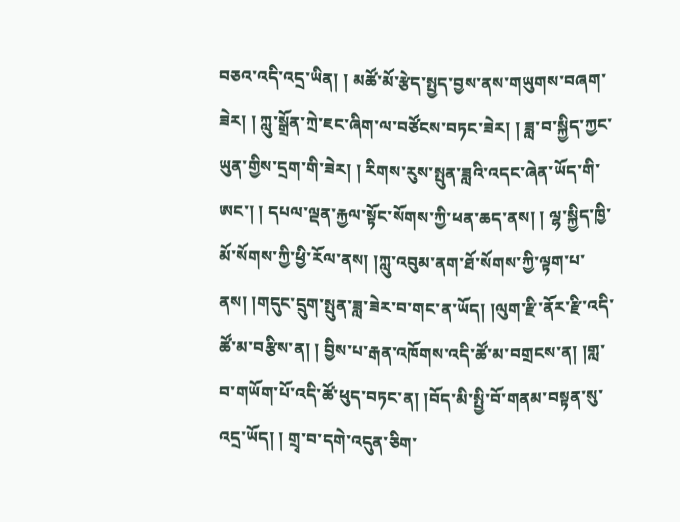བཅའ་འདི་འདྲ་ཡིན། ། མཚོ་མོ་རྩེད་སྤྱད་བྱས་ནས་གཡུགས་བཞག་ཟེར། ། ཀླུ་སྒྲོན་ཀྲེ་ཇང་ཞིག་ལ་བཙོངས་བཏང་ཟེར། ། ཟླ་བ་སྐྱིད་ཀྱང་ཡུན་གྱིས་དྲག་གི་ཟེར། ། རིགས་རུས་སྤུན་ཟླའི་འདང་ཞེན་ཡོད་གི་ཨང་། ། དཔལ་ལྡན་རྐྱལ་སྟོང་སོགས་ཀྱི་ཕན་ཆད་ནས། ། ལྷ་སྐྱིད་ཁྱི་མོ་སོགས་ཀྱི་ཕྱི་རོལ་ནས། །ཀླུ་འབུམ་ནག་ཐོ་སོགས་ཀྱི་ལྟག་པ་ནས། །གདུང་དྲུག་སྤུན་ཟླ་ཟེར་བ་གང་ན་ཡོད། །ལུག་རྫི་ནོར་རྫི་འདི་ཚོ་མ་བརྩིས་ན། ། བྱིས་པ་རྒན་འཁོགས་འདི་ཚོ་མ་བགྲངས་ན། །གླ་བ་གཡོག་པོ་འདི་ཚོ་ཕུད་བཏང་ན། །བོད་མི་སྤྱི་བོ་གནམ་བསྟན་སུ་འདྲ་ཡོད། ། གྲྭ་བ་དགེ་འདུན་ཅིག་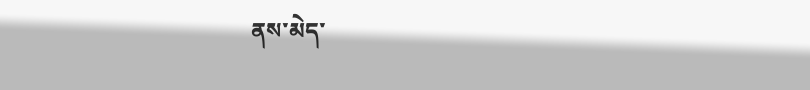ནས་མེད་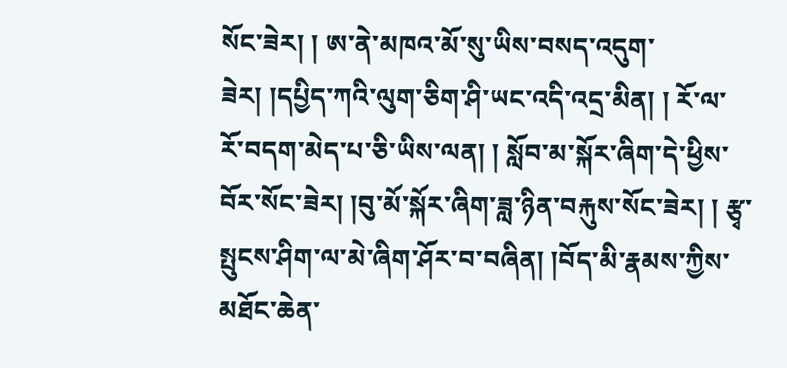སོང་ཟེར། ། ཨ་ནེ་མཁའ་མོ་སུ་ཡིས་བསད་འདུག་ཟེར། །དཔྱིད་ཀའི་ལུག་ཅིག་ཤི་ཡང་འདི་འདྲ་མིན། ། རོ་ལ་རོ་བདག་མེད་པ་ཅི་ཡིས་ལན། ། སློབ་མ་སྐོར་ཞིག་དེ་ཕྱིས་བོར་སོང་ཟེར། །བུ་མོ་སྐོར་ཞིག་ཟླ་ཉིན་བརྐུས་སོང་ཟེར། ། རྩྭ་སྤུངས་ཤིག་ལ་མེ་ཞིག་ཤོར་བ་བཞིན། །བོད་མི་རྣམས་ཀྱིས་མཐོང་ཆེན་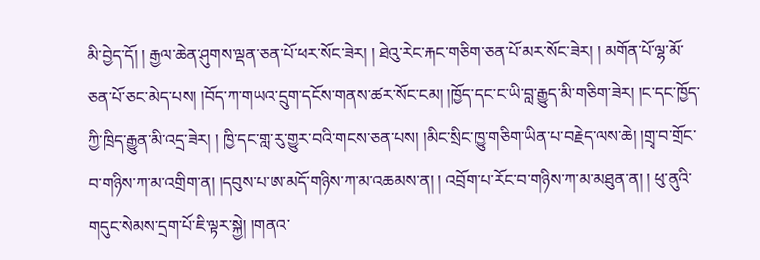མི་བྱེད་དོ། ། རྒྱལ་ཆེན་ཤུགས་ལྡན་ཅན་པོ་ཕར་སོང་ཟེར། ། ཐེའུ་རེང་རྐང་གཅིག་ཅན་པོ་མར་སོང་ཟེར། ། མགོན་པོ་ལྷ་མོ་ཅན་པོ་ཅང་མེད་པས། །བོད་ཀ་གཡའ་དྲུག་དངོས་གནས་ཚར་སོང་ངམ། །ཁྱོད་དང་ང་ཡི་བླ་རྒྱུད་མི་གཅིག་ཟེར། །ང་དང་ཁྱོད་ཀྱི་ཁྲིད་རྒྱུན་མི་འདྲ་ཟེར། ། ཁྱི་དང་གླ་རུ་གྱུར་བའི་གངས་ཅན་པས། །མིང་སྲིང་ཁྱུ་གཅིག་ཡིན་པ་བརྗེད་ལས་ཆེ། །གྲྭ་བ་གྲོང་བ་གཉིས་ཀ་མ་འགྲིག་ན། །དབུས་པ་ཨ་མདོ་གཉིས་ཀ་མ་འཆམས་ན། ། འབྲོག་པ་རོང་བ་གཉིས་ཀ་མ་མཐུན་ན། ། ཕུ་ནུའི་གདུང་སེམས་དྲག་པོ་ཇི་ལྟར་སྐྱེ། །གནའ་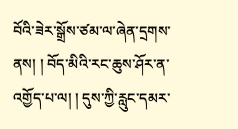བོའི་ཟེར་སྒྲོས་ཙམ་ལ་ཞེན་དྲགས་ནས། ། བོད་མིའི་རང་ཆུས་ཤོར་ན་འགྱོད་པ་ལ། ། དུས་ཀྱི་རླུང་དམར་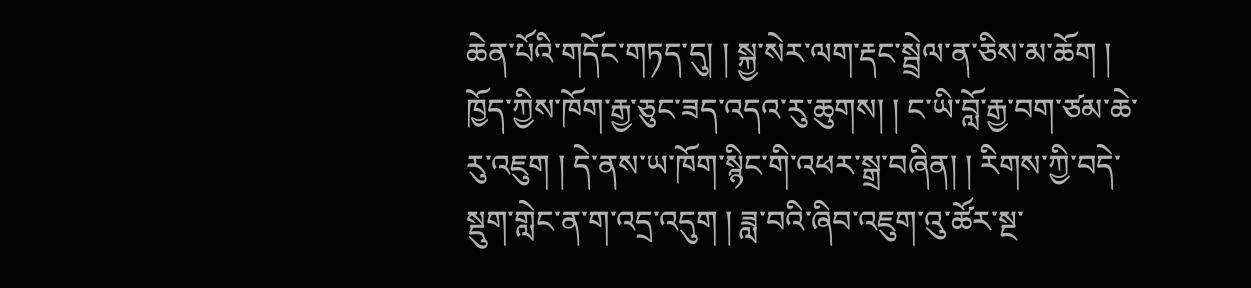ཆེན་པོའི་གདོང་གཏད་དུ། ། སྐྱ་སེར་ལག་རྡང་སྦྲེལ་ན་ཅིས་མ་ཆོག ། ཁྱོད་ཀྱིས་ཁོག་རྒྱ་ཅུང་ཟད་འདའ་རུ་ཆུགས། ། ང་ཡི་བློ་རྒྱ་བག་ཙམ་ཆེ་རུ་འཇུག ། དེ་ནས་ཡ་ཁོག་སྙིང་གི་འཕར་སྒྲ་བཞིན། ། རིགས་ཀྱི་བདེ་སྡུག་གླེང་ན་ག་འདྲ་འདུག ། ཟླ་བའི་ཞིབ་འཇུག་འུ་ཚོར་སྔ་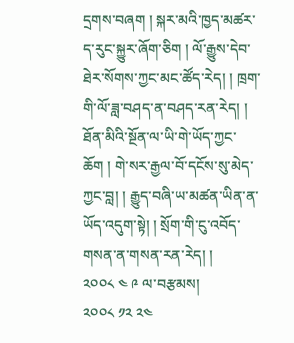དྲགས་བཞག ། སྐར་མའི་ཁྱད་མཚར་ད་རུང་སྐྱུར་ཞོག་ཅིག ། ལོ་རྒྱུས་དེབ་ཐེར་སོགས་ཀྱང་མང་ཚོད་རེད། ། ཁྲག་གི་ལོ་ཟླ་བཤད་ན་བཤད་རན་རེད། ། ཐོན་མིའི་སྔོན་ལ་ཡི་གེ་ཡོད་ཀྱང་ཆོག ། གེ་སར་རྒྱལ་བོ་དངོས་སུ་མེད་ཀྱང་བླ། ། རྒྱུད་བཞི་ཡ་མཚན་ཡིན་ན་ཡོད་འདུག་སྟེ། ། སྲོག་གི་ངུ་འབོད་གསན་ན་གསན་རན་རེད། །
༢༠༠༨ ༤ ༩ ལ་བརྩམས།
༢༠༠༨ ༡༢ ༢༤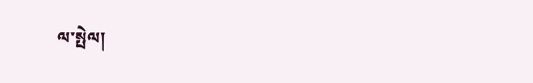ལ་སྤེལ།